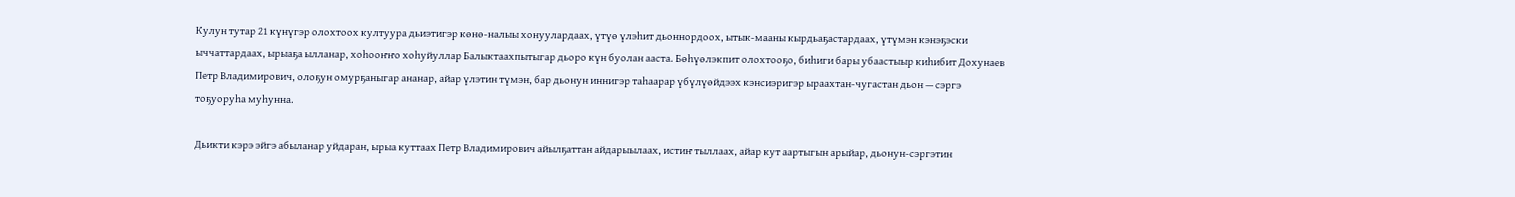Кулун тутар 21 күнүгэр олохтоох култуура дьиэтигэр көнө-налыы хонуулардаах, үтүө үлэһит дьоннордоох, ытык-мааны кырдьаҕастардаах, үтүмэн кэнэҕэски ыччаттардаах, ырыаҕа ылланар, хоһооҥҥо хоһуйуллар Балыктаахпытыгар дьоро күн буолан ааста. Бөһүөлэкпит олохтооҕо, биһиги бары убаастыыр киһибит Дохунаев Петр Владимирович, олоҕун омурҕаныгар ананар, айар үлэтин түмэн, бар дьонун иннигэр таһаарар үбүлүөйдээх кэнсиэригэр ыраахтан-чугастан дьон — сэргэ тоҕуоруһа муһунна.

Дьикти кэрэ эйгэ абыланар уйдаран, ырыа куттаах Петр Владимирович айылҕаттан айдарыылаах, истиҥ тыллаах, айар кут аартыгын арыйар, дьонун-сэргэтин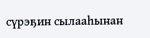сүрэҕин сылааһынан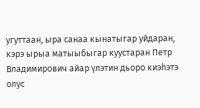угуттаан, ыра санаа кынатыгар уйдаран, кэрэ ырыа матыыбыгар куустаран Петр Владимирович айар үлэтин дьоро киэһэтэ олус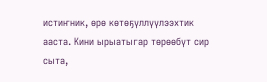истиҥник, өрө көтөҕүллүүлээхтик ааста. Кини ырыатыгар төрөөбүт сир сыта,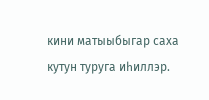кини матыыбыгар саха кутун туруга иһиллэр.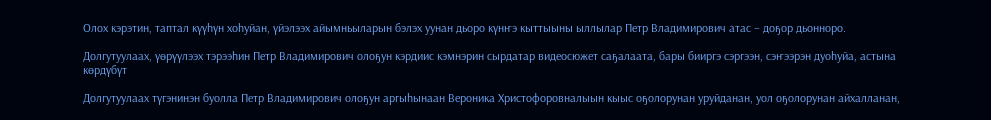Олох кэрэтин, таптал күүһүн хоһуйан, үйэлээх айымньыларын бэлэх уунан дьоро күнҥэ кыттыыны ыллылар Петр Владимирович атас – доҕор дьонноро.

Долгутуулаах, үөрүүлээх тэрээһин Петр Владимирович олоҕун кэрдиис кэмнэрин сырдатар видеосюжет саҕалаата, бары бииргэ сэргээн, сэҥээрэн дуоһуйа, астына көрдүбүт

Долгутуулаах түгэнинэн буолла Петр Владимирович олоҕун аргыһынаан Вероника Христофоровналыын кыыс оҕолорунан уруйданан, уол оҕолорунан айхалланан,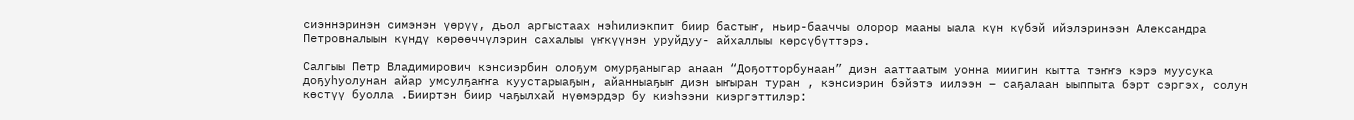сиэннэринэн симэнэн үөрүү, дьол аргыстаах нэһилиэкпит биир бастыҥ, ньир-бааччы олорор мааны ыала күн күбэй ийэлэринээн Александра Петровналыын күндү көрөөччүлэрин сахалыы үҥкүүнэн уруйдуу- айхаллыы көрсүбүттэрэ.

Салгыы Петр Владимирович кэнсиэрбин олоҕум омурҕаныгар анаан “Доҕотторбунаан” диэн ааттаатым уонна миигин кытта тэҥҥэ кэрэ муусука доҕуһуолунан айар умсулҕаҥҥа куустарыаҕын, айанныаҕыҥ диэн ыҥыран туран , кэнсиэрин бэйэтэ иилээн – саҕалаан ыыппыта бэрт сэргэх, солун көстүү буолла .Бииртэн биир чаҕылхай нүөмэрдэр бу киэһээни киэргэттилэр: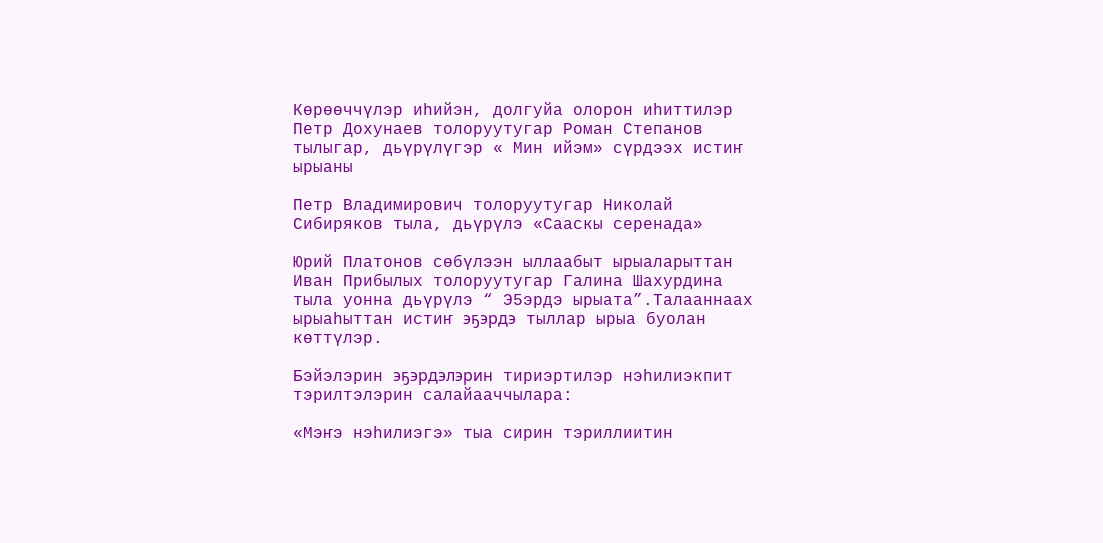Көрөөччүлэр иһийэн, долгуйа олорон иһиттилэр Петр Дохунаев толоруутугар Роман Степанов тылыгар, дьүрүлүгэр « Мин ийэм» сүрдээх истиҥ ырыаны

Петр Владимирович толоруутугар Николай Сибиряков тыла, дьүрүлэ «Сааскы серенада»

Юрий Платонов сөбүлээн ыллаабыт ырыаларыттан Иван Прибылых толоруутугар Галина Шахурдина тыла уонна дьүрүлэ “ Э5эрдэ ырыата”.Талааннаах ырыаһыттан истиҥ эҕэрдэ тыллар ырыа буолан көттүлэр.

Бэйэлэрин эҕэрдэлэрин тириэртилэр нэһилиэкпит тэрилтэлэрин салайааччылара:

«Мэҥэ нэһилиэгэ» тыа сирин тэриллиитин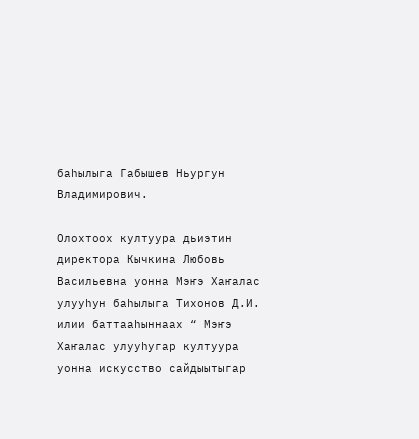баһылыга Габышев Ньургун Владимирович.

Олохтоох култуура дьиэтин директора Кычкина Любовь Васильевна уонна Мэҥэ Хаҥалас улууһун баһылыга Тихонов Д.И. илии баттааһыннаах “ Мэҥэ Хаҥалас улууһугар култуура уонна искусство сайдыытыгар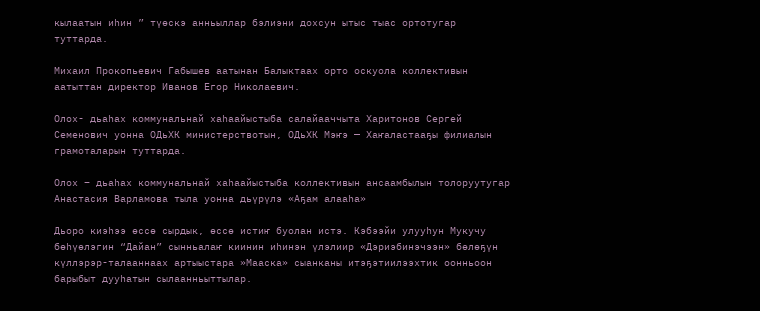кылаатын иһин ” түөскэ анньыллар бэлиэни дохсун ытыс тыас ортотугар туттарда.

Михаил Прокопьевич Габышев аатынан Балыктаах орто оскуола коллективын аатыттан директор Иванов Егор Николаевич.

Олох- дьаһах коммунальнай хаһаайыстыба салайааччыта Харитонов Сергей Семенович уонна ОДьХК министерствотын, ОДьХК Мэҥэ — Хаҥаластааҕы филиалын грамоталарын туттарда.

Олох – дьаһах коммунальнай хаһаайыстыба коллективын ансаамбылын толоруутугар Анастасия Варламова тыла уонна дьүрүлэ «Аҕам алааһа»

Дьоро киэһээ өссө сырдык, өссө истиҥ буолан истэ. Кэбээйи улууһун Мукучу бөһүөлэгин “Дайан” сынньалаҥ киинин иһинэн үлэлиир «Дэриэбинэчээн» бөлөҕүн күллэрэр-талааннаах артыыстара »Мааска» сыанканы итэҕэтиилээхтик оонньоон барыбыт дууһатын сылаанньыттылар.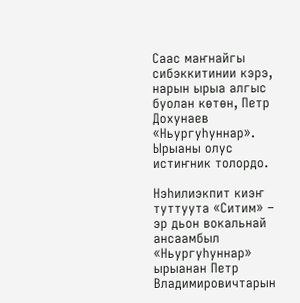Саас маҥнайгы сибэккитинии кэрэ, нарын ырыа алгыс буолан көтөн, Петр Дохунаев «Ньургуһуннар». Ырыаны олус истиҥник толордо.

Нэһилиэкпит киэҥ туттуута «Ситим» – эр дьон вокальнай ансаамбыл «Ньургуһуннар» ырыанан Петр Владимировичтарын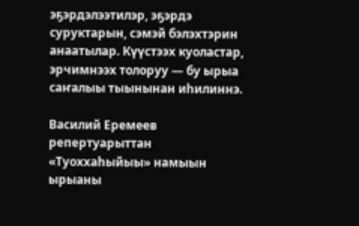эҕэрдэлээтилэр, эҕэрдэ суруктарын, сэмэй бэлэхтэрин анаатылар. Күүстээх куоластар, эрчимнээх толоруу — бу ырыа саҥалыы тыынынан иһилиннэ.

Василий Еремеев репертуарыттан «Туоххаһыйыы» намыын ырыаны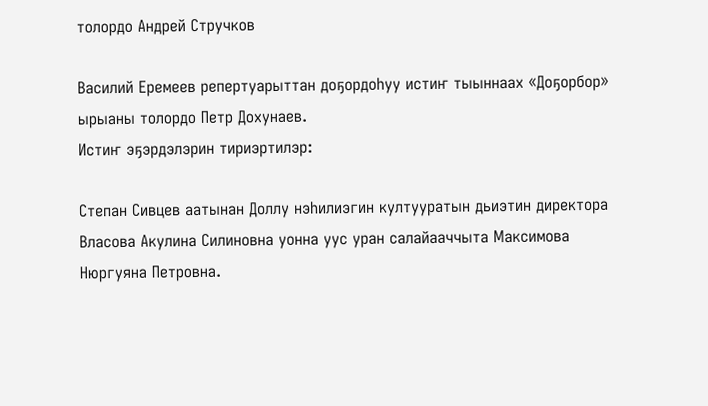толордо Андрей Стручков

Василий Еремеев репертуарыттан доҕордоһуу истиҥ тыыннаах «Доҕорбор» ырыаны толордо Петр Дохунаев.
Истиҥ эҕэрдэлэрин тириэртилэр:

Степан Сивцев аатынан Доллу нэһилиэгин култууратын дьиэтин директора Власова Акулина Силиновна уонна уус уран салайааччыта Максимова Нюргуяна Петровна.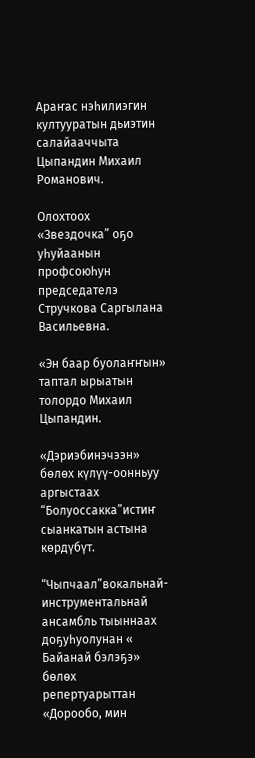Араҥас нэһилиэгин култууратын дьиэтин салайааччыта Цыпандин Михаил Романович.

Олохтоох «Звездочка” оҕо уһуйаанын профсоюһун председателэ Стручкова Саргылана Васильевна.

«Эн баар буолаҥҥын» таптал ырыатын толордо Михаил Цыпандин.

«Дэриэбинэчээн» бөлөх күлүү-оонньуу аргыстаах “Болуоссакка”истиҥ сыанкатын астына көрдүбүт.

“Чыпчаал”вокальнай-инструментальнай ансамбль тыыннаах доҕуһуолунан « Байанай бэлэҕэ» бөлөх репертуарыттан «Дорообо, мин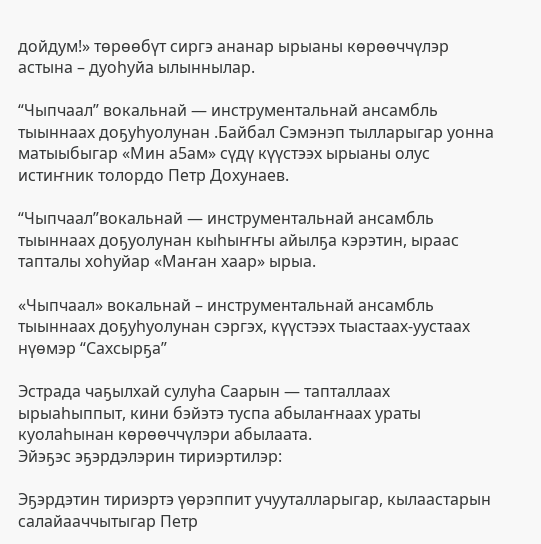дойдум!» төрөөбүт сиргэ ананар ырыаны көрөөччүлэр астына – дуоһуйа ылыннылар.

“Чыпчаал” вокальнай — инструментальнай ансамбль тыыннаах доҕуһуолунан .Байбал Сэмэнэп тылларыгар уонна матыыбыгар «Мин а5ам» сүдү күүстээх ырыаны олус истиҥник толордо Петр Дохунаев.

“Чыпчаал”вокальнай — инструментальнай ансамбль тыыннаах доҕуолунан кыһыҥҥы айылҕа кэрэтин, ыраас тапталы хоһуйар «Маҥан хаар» ырыа.

«Чыпчаал» вокальнай – инструментальнай ансамбль тыыннаах доҕуһуолунан сэргэх, күүстээх тыастаах-уустаах нүөмэр “Сахсырҕа”

Эстрада чаҕылхай сулуһа Саарын — тапталлаах ырыаһыппыт, кини бэйэтэ туспа абылаҥнаах ураты куолаһынан көрөөччүлэри абылаата.
Эйэҕэс эҕэрдэлэрин тириэртилэр:

Эҕэрдэтин тириэртэ үөрэппит учууталларыгар, кылаастарын салайааччытыгар Петр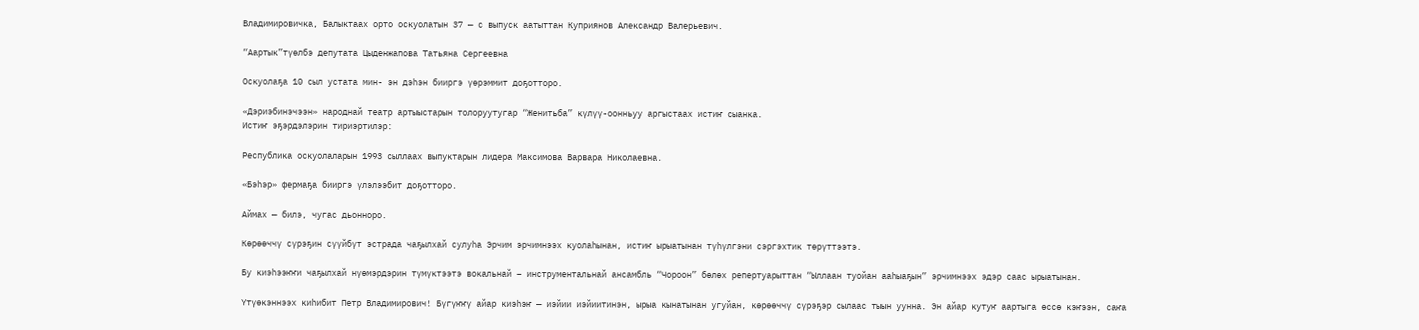Владимировичка, Балыктаах орто оскуолатын 37 — с выпуск аатыттан Куприянов Александр Валерьевич.

“Аартык”түөлбэ депутата Цыденжапова Татьяна Сергеевна

Оскуолаҕа 10 сыл устата мин- эн дэһэн бииргэ үөрэммит доҕотторо.

«Дэриэбинэчээн» народнай театр артыыстарын толоруутугар “Женитьба” күлүү-оонньуу аргыстаах истиҥ сыанка.
Истиҥ эҕэрдэлэрин тириэртилэр:

Республика оскуолаларын 1993 сыллаах выпуктарын лидера Максимова Варвара Николаевна.

«Бэһэр» фермаҕа бииргэ үлэлээбит доҕотторо.

Аймах — билэ, чугас дьонноро.

Көрөөччү сүрэҕин сүүйбүт эстрада чаҕылхай сулуһа Эрчим эрчимнээх куолаһынан, истиҥ ырыатынан түһүлгэни сэргэхтик төрүттээтэ.

Бу киэһээҥҥи чаҕылхай нүөмэрдэрин түмүктээтэ вокальнай – инструментальнай ансамбль “Чороон” бөлөх репертуарыттан “Ыллаан туойан ааһыаҕын” эрчимнээх эдэр саас ырыатынан.

Үтүөкэннээх киһибит Петр Владимирович! Бүгүҥҥү айар киэһэҥ — иэйии иэйиитинэн, ырыа кынатынан угуйан, көрөөччү сүрэҕэр сылаас тыын уунна. Эн айар кутуҥ аартыга өссө кэҥээн, саҥа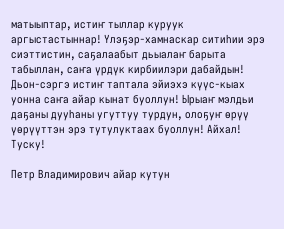матыыптар, истиҥ тыллар куруук аргыстастыннар! Үлэҕэр-хамнаскар ситиһии эрэ сиэттистин, саҕалаабыт дьыалаҥ барыта табыллан, саҥа үрдүк кирбиилэри дабайдын! Дьон-сэргэ истиҥ таптала эйиэхэ күүс-кыах уонна саҥа айар кынат буоллун! Ырыаҥ мэлдьи даҕаны дууһаны угуттуу турдун, олоҕуҥ өрүү үөрүүттэн эрэ тутулуктаах буоллун! Айхал! Туску!

Петр Владимирович айар кутун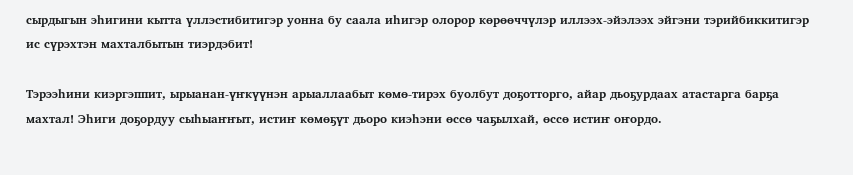сырдыгын эһигини кытта үллэстибитигэр уонна бу саала иһигэр олорор көрөөччүлэр иллээх-эйэлээх эйгэни тэрийбиккитигэр ис сүрэхтэн махталбытын тиэрдэбит!

Тэрээһини киэргэппит, ырыанан-үҥкүүнэн арыаллаабыт көмө-тирэх буолбут доҕотторго, айар дьоҕурдаах атастарга барҕа махтал! Эһиги доҕордуу сыһыаҥҥыт, истиҥ көмөҕүт дьоро киэһэни өссө чаҕылхай, өссө истиҥ оҥордо.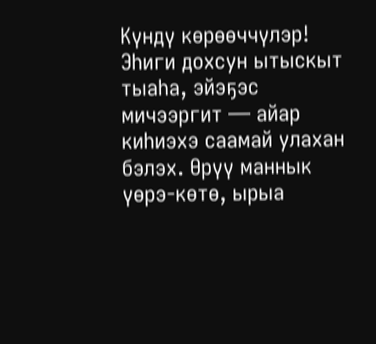Күндү көрөөччүлэр! Эһиги дохсун ытыскыт тыаһа, эйэҕэс мичээргит — айар киһиэхэ саамай улахан бэлэх. Өрүү маннык үөрэ-көтө, ырыа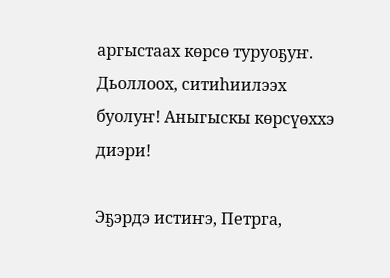аргыстаах көрсө туруоҕуҥ. Дьоллоох, ситиһиилээх буолуҥ! Аныгыскы көрсүөххэ диэри!

Эҕэрдэ истиҥэ, Петрга,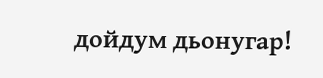дойдум дьонугар!